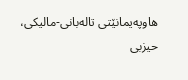هاوپه‌يمانێتی تاله‌بانی-ماليكی، حيزبی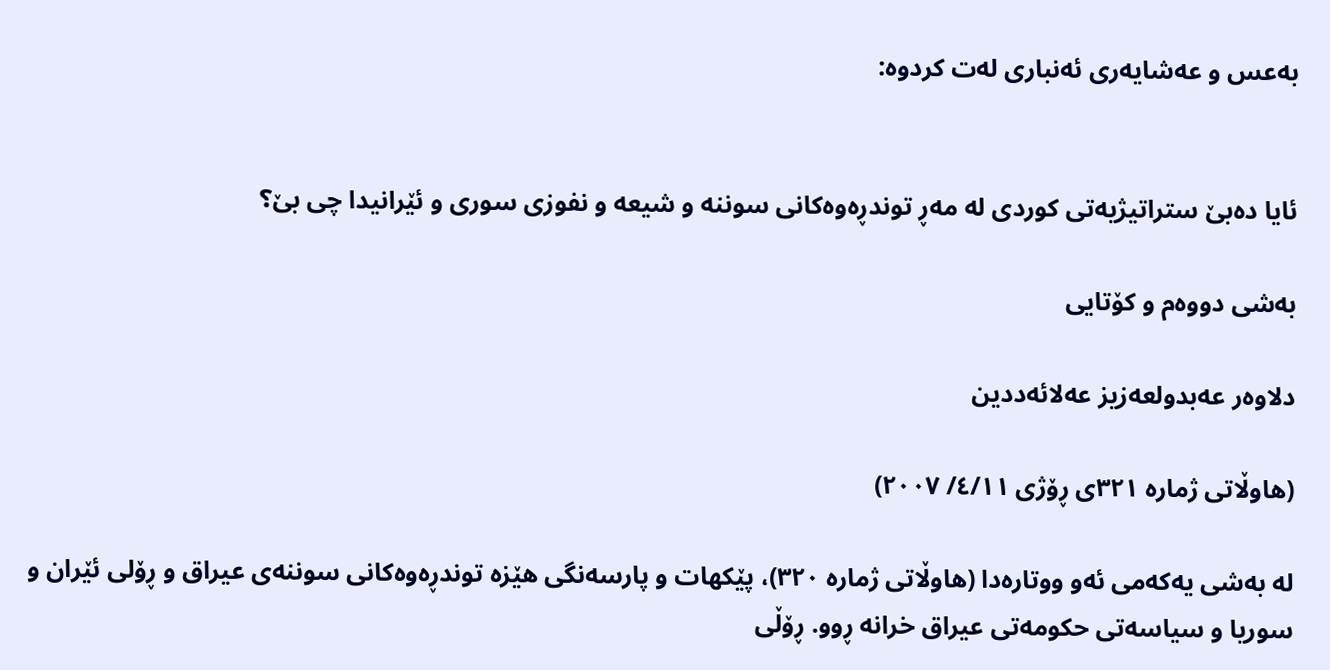به‌عس و عه‌شايه‌ری ئه‌نباری له‌ت كردوه:


ئايا ده‌بێ ستراتيژيه‌تی كوردی له‌ مه‌ڕ توندڕه‌وه‌كانی سوننه و شيعه‌‌ و نفوزی سوری و ئێرانيدا چی بێ‌؟

به‌شی دووه‌م و كۆتايی

دلاوه‌ر عه‌بدولعه‌زيز عه‌لائه‌ددين

(هاوڵاتی ژماره‌ ۳٢١ی ڕۆژی ٤/١١/ ٢٠٠٧)

له‌ به‌شی يه‌كه‌می ئه‌و ووتاره‌دا (هاوڵاتی ژماره‌ ۳٢٠)، پێكهات و پارسه‌نگی هێزه‌ توندڕه‌وه‌كانی سوننه‌ی عيراق و ڕۆلی ئێران و سوريا و سياسه‌تی حكومه‌تی عيراق خرانه‌‌ ڕوو. ڕۆڵی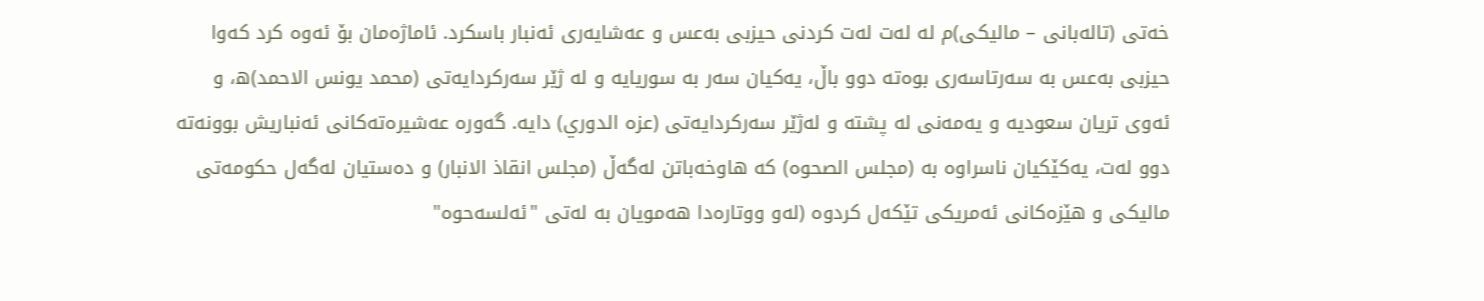خه‌تی (تاله‌بانی – ماليكی)م له‌ له‌ت له‌ت كردنی حيزبی به‌عس و عه‌شايه‌ری ئه‌نبار باسكرد. ئاماژه‌مان بۆ ئه‌وه‌ كرد كه‌وا حيزبی به‌عس به‌ سه‌رتاسه‌ری بوه‌ته‌ دوو باڵ، يه‌كيان سه‌ر به‌ سوريايه‌ و له‌ ژێر سه‌ركردايه‌تی (محمد يونس الاحمد)ه‌، و ئه‌وی تريان سعوديه و يه‌مه‌نی له‌ پشته‌ و له‌ژێر سه‌ركردايه‌تی (عزه‌ الدوري) دايه‌. گه‌وره‌ عه‌شيره‌ته‌كانی ئه‌نباريش بوونه‌ته‌ دوو له‌ت، يه‌كێكيان ناسراوه‌ به‌ (مجلس الصحوه‌) كه‌ هاوخه‌باتن له‌گه‌ڵ (مجلس انقاذ الانبار) و ده‌ستيان له‌گه‌ل حكومه‌تی ماليكی و هێزه‌كانی ئه‌مريكی تێكه‌ل كردوه‌ (له‌و ووتاره‌دا هه‌مويان به‌ له‌تی "ئه‌لسه‌حوه‌"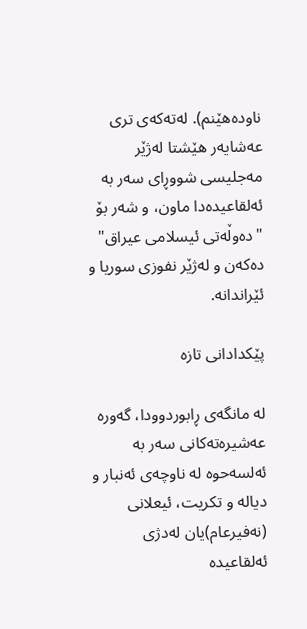ناوده‌هێنم). له‌ته‌كه‌ی تری عه‌شايه‌ر هێشتا له‌ژێر مه‌جليسی شووڕای سه‌ر به‌ ئه‌لقاعيده‌دا ماون، و شه‌ر بۆ "ده‌وڵه‌تی ئيسلامی عيراق" ده‌كه‌ن و له‌ژێر نفوزی سوريا و ئێراندانه‌.

پێكدادانی تازه‌

له‌ مانگه‌ی ڕابوردوودا، گه‌وره‌ عه‌شيره‌ته‌كانی سه‌ر به‌ ئه‌لسه‌حوه‌ له‌ ناوچه‌ی ئه‌نبار و دياله‌ و تكريت، ئيعلانی (نه‌فيرعام)يان له‌دژی ئه‌لقاعيده‌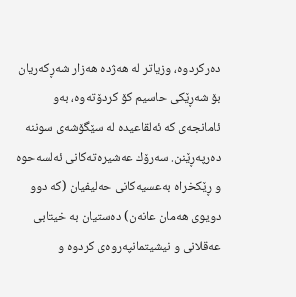ده‌ركردوه‌، وزياتر له‌ هه‌ژده‌ هه‌زار شه‌ڕكه‌ريان بۆ شه‌ڕێكی حاسيم كۆ كردۆته‌وه‌، به‌و ئامانجه‌ی كه‌ ئه‌لقاعيده‌ له‌ سێگۆشه‌‌ی سوننه‌ ده‌رپه‌ڕێنن‌. سه‌رۆك عه‌شيره‌ته‌كانی ئه‌لسه‌حوه‌ و ڕێكخراه‌ به‌عسيه‌كانی حه‌ليفيان (كه‌ دوو دويوی هه‌مان عانه‌ن) ده‌ستيان به‌ خيتابی عه‌قلانی و نيشيتمانپه‌روه‌ی كردوه‌ و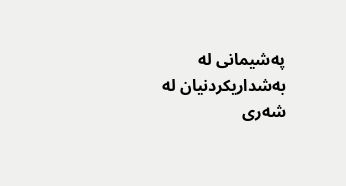په‌شيمانی له‌ به‌شداريكردنيان له‌ شه‌ری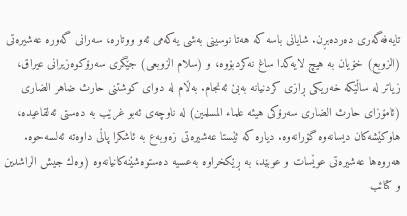تايه‌فه‌گه‌ری ده‌رده‌بڕن. شايانی باسه‌ كه‌ هه‌تا نوسينی به‌شی يه‌كه‌می ئه‌و ووتاره‌، سه‌رانی گه‌وره‌ عه‌شيره‌تی (الزوبع) خۆیان به‌ هيچ لايه‌كدا ساغ نه‌كردبۆوه، و (سلام الزوبعی) جێگری سه‌رۆكوه‌زيرانی عيراق، زياتر له‌ ساڵێكه‌ خه‌ريكی ڕازی كردنيانه‌ به‌بێ ئه‌نجام. به‌ڵام له‌ دوای كوشتنی حارث ضاهر الضاری (ئامۆزای حارث الضاری سه‌رۆكی هيئه‌ علما‌ء المسلمين) له‌ ناوچه‌ی ئه‌بو غرێب به‌ ده‌ستی ئه‌لقاعيده، هاوكێشه‌كان ديسانه‌وه‌ گۆرانه‌وه‌‌. دياره‌ كه‌ ئێستا عه‌شيره‌تی زه‌وبه‌ع به‌ ئاشكرا پاڵی داوه‌ته‌‌ ئه‌لسه‌حوه‌. هه‌روه‌ها عه‌شيره‌تی عوێسات و عوبێد، به‌ ڕێكخراوه‌ به‌عسیه‌ ده‌ستوه‌شێنه‌كانيانه‌وه‌ (وه‌ك جيش الراشدين و كتائب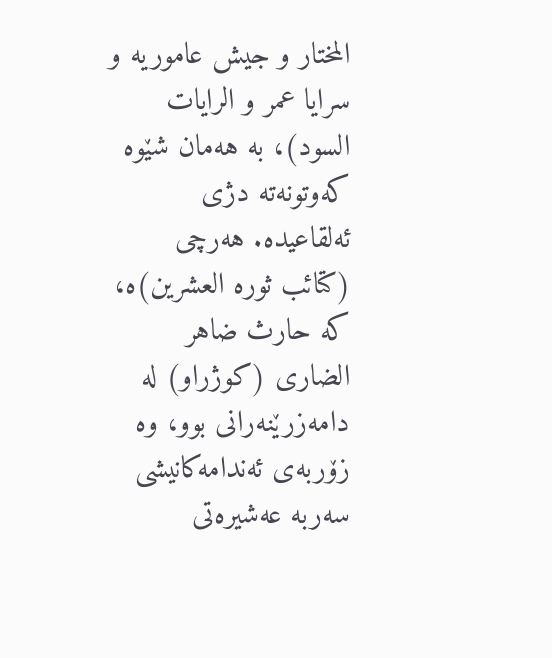المختار و جيش عاموريه‌ و سرايا عمر و الرايات السود)، به‌ هه‌مان شێوه‌ كه‌وتونه‌ته‌ دژی ئه‌لقاعيده‌. هه‌رچی (كتائب ثوره‌ العشرين)ه‌، كه‌ حارث ضاهر الضاری (كوژراو) له‌ دامه‌زرێنه‌رانی بوو، وه‌ زۆربه‌ی ئه‌ندامه‌كانيشی سه‌ربه‌ عه‌شيره‌تی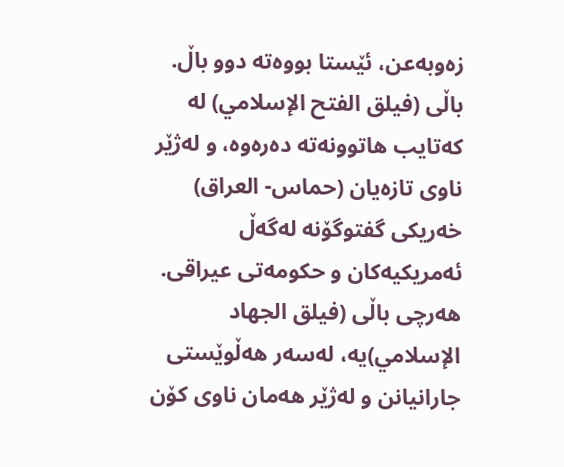زه‌وبه‌عن، ئێستا بووه‌ته‌ دوو باڵ. باڵی (فيلق الفتح الإسلامي) له‌ كه‌تايب هاتوونه‌ته‌ ده‌ره‌وه‌، و له‌ژێر ناوی تازه‌يان (حماس- العراق) خه‌ريكی گفتوگۆنه‌ له‌گه‌ڵ ئه‌مريكيه‌كان و حكومه‌تی عيراقی. هه‌رچی باڵی (فيلق الجهاد الإسلامي)يه‌، له‌سه‌ر هه‌ڵوێستی جارانيانن و له‌ژێر هه‌‌مان ناوی كۆن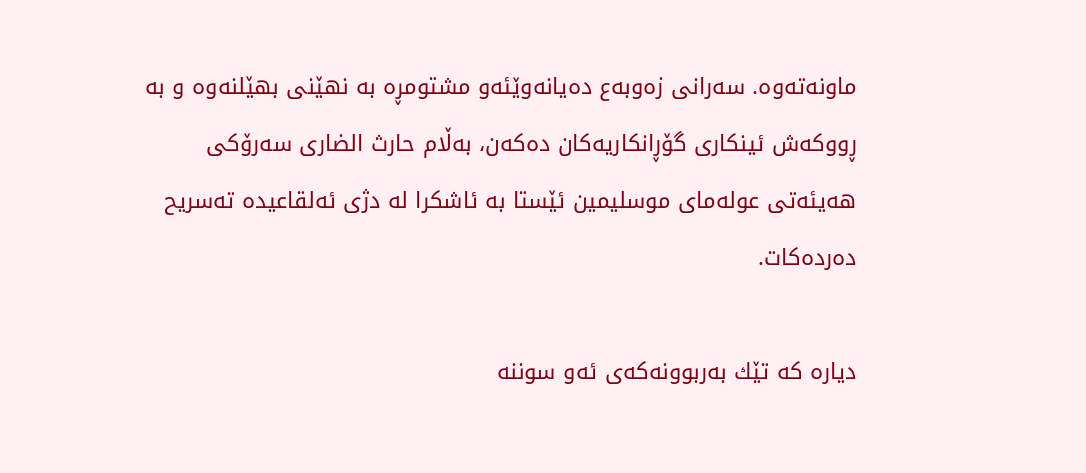ماونه‌ته‌وه‌. سه‌رانی زه‌وبه‌ع ده‌يانه‌وێئه‌و مشتومڕه‌ به‌ نهێنی بهێلنه‌وه‌ و به‌ ڕووكه‌ش ئينكاری گۆڕانكاريه‌كان ده‌كه‌ن، به‌ڵام حارث الضاری سه‌رۆكی هه‌يئه‌تی عوله‌مای موسليمين‌ ئێستا به‌ ئاشكرا له‌ دژی ئه‌لقاعيده‌ ته‌سريح ده‌رده‌كات.

دياره‌ كه‌ تێك به‌ربوونه‌كه‌ی ئه‌و سوننه‌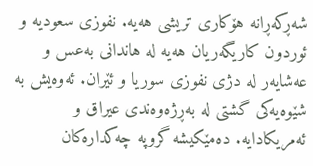شه‌ڕكه‌ڕانه‌ هۆكاری تريشی هه‌يه‌. نفوزی سعوديه‌ و ئوردون كاريگه‌ريان هه‌يه‌ له‌ هاندانی به‌عس و عه‌شايه‌ر له‌ دژی نفوزی سوريا و ئێران. ئه‌وه‌يش به‌ شێوه‌يه‌كی گشتی له‌ به‌ڕژه‌وه‌ندی عيراق و ئه‌مريكادايه‌. ده‌مێكيشه‌ گروپه‌ چه‌كداره‌كان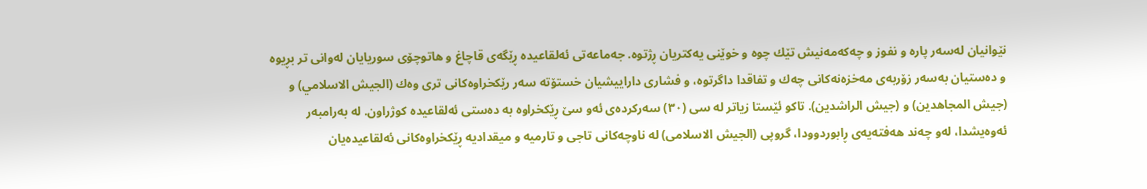نێوانيان له‌سه‌ر پاره‌ و نفوز و چه‌كه‌مه‌نیش تێك چوه‌‌‌ و خوێنی يه‌كتريان ڕژتوه‌. جه‌ماعه‌تی ئه‌لقاعيده‌ ڕێگه‌ی قاچاغ و هاتوچۆی سوريايان له‌وانی تر بڕيوه‌ و ده‌ستيان به‌سه‌ر زۆربه‌ی مه‌خزه‌نه‌كانی چه‌ك و تفاقدا داگرتوه، و‌ فشاری دارايیشيان خستۆته‌ سه‌ر رێكخراوه‌كانی تری وه‌ك (الجيش الاسلامي) و (جيش المجاهدين) و (جيش الراشدين). تاكو ئێستا زياتر له‌ سی (۳٠) سه‌ركرده‌ی ئه‌و سێ ڕێكخراوه‌ به‌ ده‌ستی ئه‌لقاعیده‌ كوژراون. له‌ به‌رامبه‌ر ئه‌وه‌يشدا، له‌و چه‌ند هه‌فته‌يه‌ی ڕابوردوودا‌، گروپی (الجيش الاسلامی) له‌ ناوچه‌كانی تاجی و تارميه‌ و ميقداديه ڕێكخراوه‌كانی ئه‌لقاعيده‌يان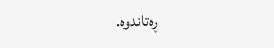ڕه‌تاندوه‌.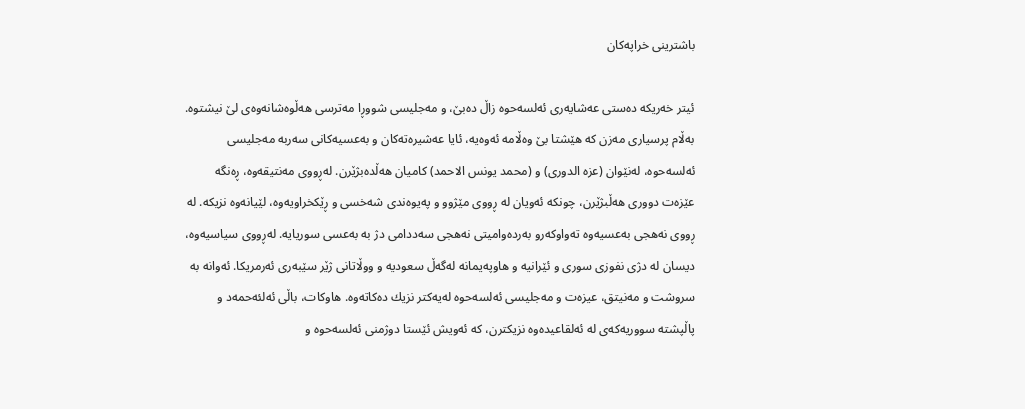باشترينی خراپه‌كان

ئيتر خه‌ريكه‌ ده‌ستی عه‌شايه‌ری ئه‌لسه‌حوه‌ زاڵ ده‌بێ، و مه‌جليسی شووڕا مه‌ترسی‌ هه‌ڵوه‌شانه‌وه‌ی لێ نيشتوه‌‌. به‌ڵام پرسياری مه‌زن كه‌ هێشتا بێ وه‌ڵامه‌ ئه‌وه‌يه‌، ئايا عه‌شيره‌ته‌كان و به‌عسيه‌كانی سه‌ربه مه‌جليسی ئه‌لسه‌حوه‌، له‌نێوان (عزه‌ الدوری) و (محمد یونس الاحمد) كاميان هه‌ڵده‌بژێرن. له‌ڕووی مه‌نتيقه‌وه‌، ڕه‌نگه‌ عێزه‌ت دووری هه‌ڵبژێرن، چونكه‌ ئه‌ويان له‌ ڕووی مێژوو و په‌يوه‌ندی شه‌خسی و ڕێكخراويه‌وه‌، لێيانه‌وه‌ نزيكه. له‌ ڕووی نه‌هجی به‌عسيه‌وه‌ ته‌واوكه‌رو به‌رده‌واميتی نه‌هجی سه‌ددامی دژ به‌ به‌عسی سوريايه‌. له‌ڕووی سياسيه‌وه‌، ديسان له‌ دژی نفوزی سوری و ئێرانيه‌ و هاوپه‌يمانه‌ له‌گه‌ڵ سعوديه‌ و ووڵاتانی ژێر سێبه‌ری ئه‌رمريكا. ئه‌وانه‌ به‌ سروشت و مه‌نيتق، عيزه‌ت و مه‌جليسی ئه‌لسه‌حوه‌ له‌يه‌كتر نزيك ده‌كاته‌وه‌. هاوكات، باڵی ئه‌لئه‌حمه‌د و پاڵپشته‌ سووريه‌كه‌ی له‌ ئه‌لقاعيده‌وه‌ نزيكترن، كه‌ ئه‌ويش ئێستا دوژمنی ئه‌لسه‌حوه‌ و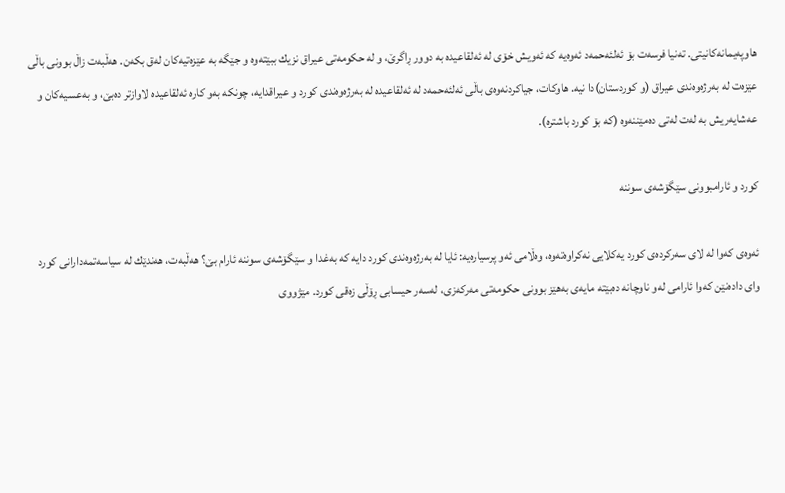هاوپه‌يمانه‌كانيتی. ته‌نيا فرسه‌ت بۆ ئه‌لئه‌حمه‌د ئه‌وه‌يه‌ كه‌ ئه‌ويش خۆی له‌ ئه‌لقاعيده‌ به‌ دوور ڕاگرێ، و له‌ حكومه‌تی عيراق نزيك ببێته‌وه‌ و جێگه‌ به‌ عێزه‌تيه‌كان له‌ق بكه‌ن. هه‌ڵبه‌ت زاڵ بوونی باڵی عێزه‌ت له‌ به‌رژه‌وه‌ندی عيراق (و كوردستان)دا نيه‌. هاوكات، جياكردنه‌وه‌ی باڵی ئه‌لئه‌حمه‌د له‌ ئه‌لقاعيده‌ له‌ به‌رژه‌وه‌ندی كورد و عيراقدايه‌، چونكه‌ به‌و كاره‌ ئه‌لقاعيده‌ لاوازتر ده‌بێ، و به‌عسيه‌كان و عه‌شايه‌ريش به‌ له‌ت له‌تی ده‌مێننه‌وه (كه‌ بۆ كورد باشتره‌).

كورد و ئارامبوونی‌ سێگۆشه‌ی سوننه‌‌

ئه‌وه‌ی كه‌وا له‌ لای سه‌ركرده‌ی كورد يه‌كلايی نه‌كراوه‌ته‌وه‌، وه‌ڵامی ئه‌و پرسياره‌يه‌: ئايا له‌ به‌رژه‌وه‌ندی كورد دايه‌‌ كه‌ به‌غدا و سێگۆشه‌ی سوننه‌ ئارام بێ؟ هه‌ڵبه‌ت، هه‌ندێك له‌ سياسه‌تمه‌دارانی كورد وای داده‌نێن كه‌وا ئارامی له‌و ناوچانه‌ ده‌بێته‌ مايه‌ی به‌هێز بوونی حكومه‌تی مه‌ركه‌زی، له‌سه‌ر حيسابی ڕۆڵی زه‌قی كورد. مێژووی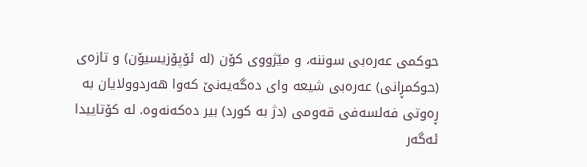حوكمی عه‌ره‌بی سوننه‌، و مێژووی كۆن (له‌ ئۆپۆزيسيۆن) و تازه‌ی (حوكمڕانی) عه‌ره‌بی شيعه‌ وای ده‌گه‌يه‌نێ كه‌وا هه‌ردوولايان به‌ ڕه‌وتی فه‌لسه‌فی قه‌ومی (دژ به‌ كورد) بير ده‌كه‌نه‌وه‌. له‌ كۆتاييدا ئه‌گه‌ر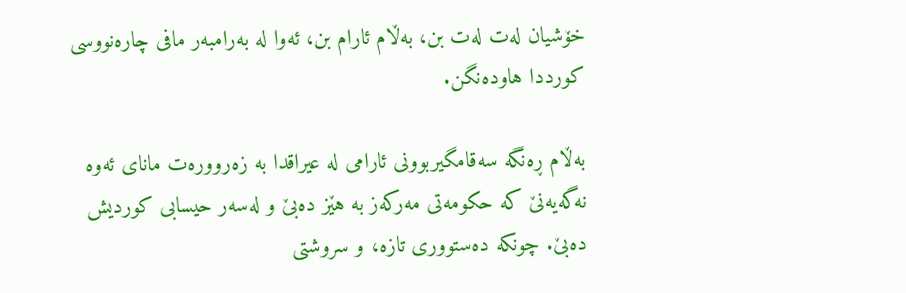خۆشيان له‌ت له‌ت بن، به‌ڵام ئارام بن، ئه‌وا له‌ به‌رامبه‌ر مافی چاره‌نووسی كورددا هاوده‌نگن.

به‌ڵام ڕه‌نگه‌ سه‌قامگيربوونی ئارامی له‌ عيراقدا به‌ زه‌رووره‌ت مانای ئه‌وه‌ نه‌گه‌يه‌نێ‌ كه‌ حكومه‌تی مه‌ركه‌ز به‌ هێز ده‌بێ و له‌سه‌ر حيسابی كورديش ده‌بێ. چونكه‌ ده‌ستووری تازه‌، و سروشتی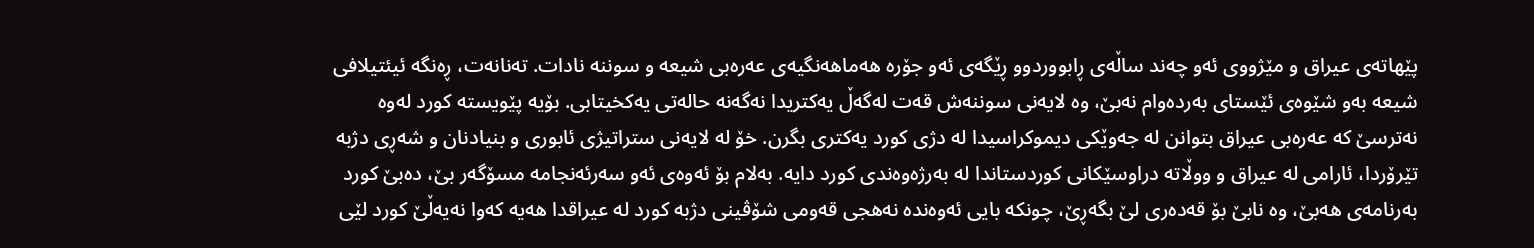پێهاته‌ی عيراق و مێژووی ئه‌و چه‌ند ساڵه‌ی ڕابووردوو ڕێگه‌ی ئه‌و جۆره‌ هه‌ماهه‌نگيه‌ی عه‌ره‌بی شيعه‌ و سوننه‌ نا‌دات. ته‌نانه‌ت، ڕه‌نگه‌ ئيئتيلافی شيعه‌ به‌و شێوه‌ی ئێستای به‌رده‌وام نه‌بێ، وه‌ لايه‌نی سوننه‌ش قه‌ت له‌گه‌ڵ يه‌كتريدا نه‌گه‌نه‌ حاله‌تی يه‌كخيتابی. بۆيه‌ پێويسته‌ كورد له‌وه‌ نه‌ترسێ كه‌ عه‌ره‌بی عيراق بتوانن له‌ جه‌وێكی ديموكراسيدا له‌ دژی كورد يه‌كتری بگرن. خۆ له‌ لايه‌نی ستراتيژی ئابوری و بنيادنان و شه‌ڕی دژبه‌ تێرۆردا، ئارامی له‌ عيراق و ووڵاته‌ دراوسێكانی كوردستاندا له‌ به‌رژه‌وه‌ندی كورد دايه‌. به‌لام بۆ ئه‌وه‌ی‌ ئه‌و سه‌رئه‌نجامه‌ مسۆگه‌ر بێ، ده‌بێ كورد به‌رنامه‌ی هه‌بێ، وه‌ نابێ بۆ قه‌ده‌ری لێ بگه‌ڕێ، چونكه‌ بايی ئه‌وه‌نده‌ نه‌هجی قه‌ومی شۆڤينی دژبه‌ كورد له‌ عيراقدا هه‌يه‌ كه‌وا نه‌يه‌ڵێ كورد لێی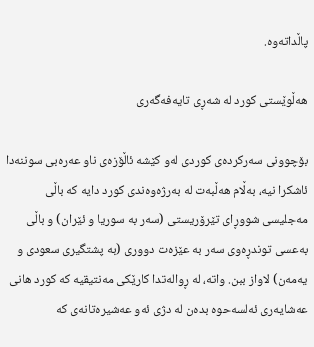پاڵداته‌وه‌.

هه‌ڵوێستی كورد له‌ شه‌ڕی تايه‌فه‌گه‌ری‌‌

بۆچوونی سه‌ركرده‌ی كوردی له‌و كێشه‌ ئاڵۆزه‌ی ناو عه‌ره‌بی سوننه‌‌دا ئاشكرا نيه‌، به‌ڵام هه‌ڵبه‌ت له‌ به‌رژه‌وه‌ندی كورد دايه‌ كه‌ باڵی مه‌جليسی شووڕای تێرۆريستی (سه‌ر به‌ سوريا و ئێران) و باڵی به‌عسی توندڕه‌وی سه‌ر به‌ عێزه‌ت دووری (به‌ پشتگيری سعودی و يه‌مه‌ن) لاواز ببن. واته‌، له‌ ڕواله‌تدا كارێكی مه‌نتيقيه‌ كه‌ كورد هانی عه‌شايه‌ری ئه‌لسه‌حوه‌ بده‌ن له‌ دژی ئه‌و عه‌شيره‌تانه‌ی كه‌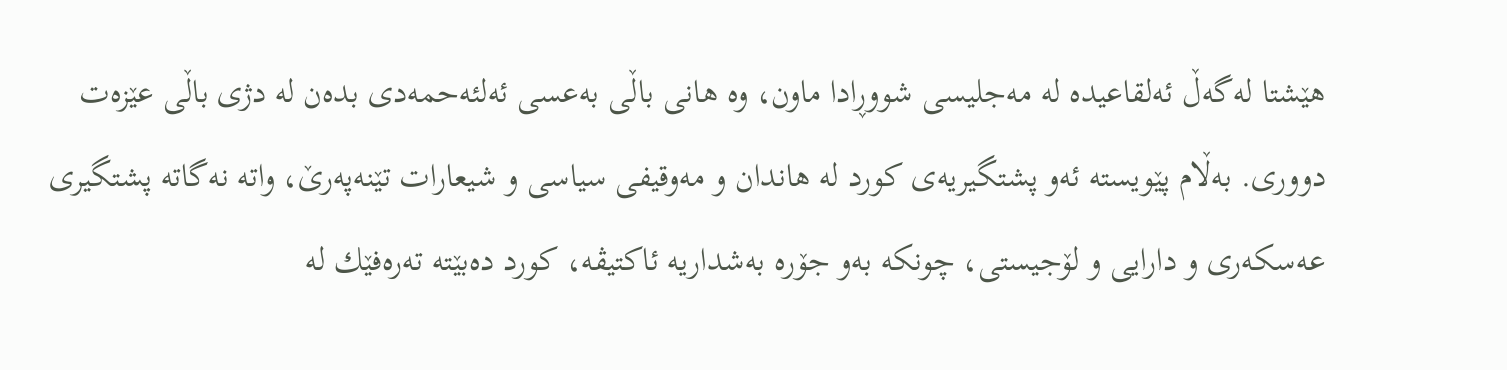هێشتا له‌گه‌ڵ ئه‌لقاعيده‌ له‌ مه‌جليسی شووڕادا ماون‌، وه‌ هانی باڵی به‌عسی ئه‌لئه‌حمه‌دی بده‌ن له‌ دژی باڵی عێزه‌ت دووری. به‌ڵام پێويسته‌ ئه‌و پشتگيريه‌ی كورد له‌ هاندان و مه‌وقيفی سياسی و شيعارات تێنه‌په‌رێ، واته‌ نه‌گاته‌ پشتگيری عه‌سكه‌ری و دارايی و لۆجيستی، چونكه‌ به‌و جۆره‌ به‌شداريه‌ ئاكتيڤه‌، كورد ده‌‌بێته‌ ته‌ره‌فێك له‌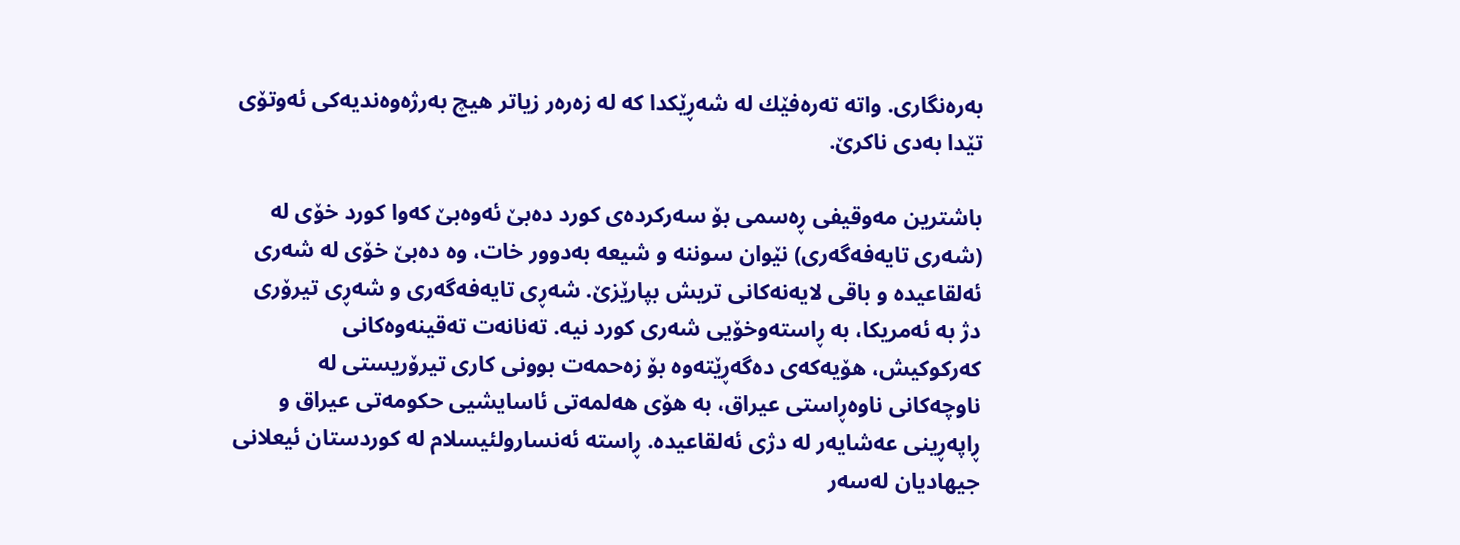به‌ره‌نگاری. واته‌ ته‌ره‌فێك له‌ شه‌ڕێكدا كه‌ له‌ زه‌ره‌ر زياتر هيچ به‌رژه‌وه‌نديه‌كی ئه‌وتۆی تێدا به‌دی ناكرێ.

باشترين مه‌وقيفی ڕ‌ه‌سمی بۆ سه‌ركرده‌ی كورد ده‌بێ ئه‌وه‌‌بێ كه‌وا كورد خۆی له‌ (شه‌ری تايه‌فه‌گه‌ری) نێوان سوننه‌ و شيعه‌ به‌دوور ‌خات، وه‌ ده‌بێ خۆی له‌ شه‌ری ئه‌لقاعيده‌ و باقی لايه‌نه‌كانی تريش بپارێزێ. شه‌ڕی تايه‌فه‌گه‌ری و شه‌ڕی تيرۆری دژ به‌ ئه‌مريكا، به‌ ڕاسته‌وخۆيی شه‌ری كورد نيه‌. ته‌نانه‌ت ته‌قينه‌وه‌كانی كه‌ركوكيش، هۆيه‌كه‌ی ده‌گه‌ڕێته‌وه‌ بۆ زه‌حمه‌ت بوونی كاری تيرۆريستی له‌ ناوچه‌كانی ناوه‌ڕاستی عيراق، به‌ هۆی هه‌لمه‌تی ئاسايشیی حكومه‌تی عيراق و ڕاپه‌ڕينی عه‌شايه‌ر له‌ دژی ئه‌لقاعيده‌. ڕاسته‌ ئه‌نسارولئيسلام له‌ كوردستان ئيعلانی جيهاديان له‌سه‌ر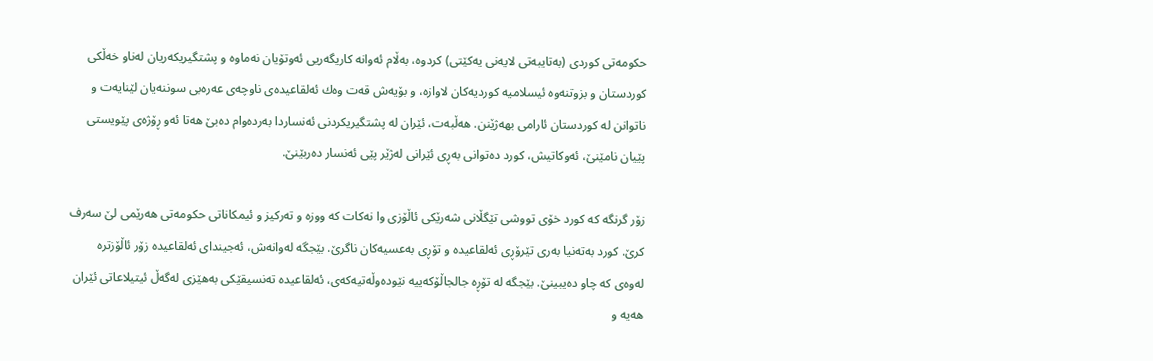حكومه‌تی كوردی (به‌تايبه‌تی لايه‌نی يه‌كێتی) كردوه‌، به‌ڵام ئه‌وانه‌ كاريگه‌ريی ئه‌وتۆيان نه‌ماوه‌ و پشتگيريكه‌ريان له‌ناو خه‌ڵكی كوردستان و بزوتنه‌وه‌ ئيسلاميه‌ كورديه‌كان لاوازه،‌ و بۆيه‌ش قه‌ت وه‌ك ئه‌لقاعيده‌ی ناوچه‌ی عه‌ره‌بی سوننه‌يان لێنايه‌ت و ناتوانن له‌ كوردستان ئارامی بهه‌ژێنن. هه‌ڵبه‌ت، ئێران له‌ پشتگيريكردنی ئه‌نساردا به‌رده‌وام ده‌بێ هه‌تا ئه‌و ڕۆژه‌ی پێويستی پێيان نامێنێ، ئه‌وكاتيش، كورد ده‌توانی به‌ڕی ئێرانی له‌ژێر پێی ئه‌نسار ده‌ربێنێ.

زۆر گرنگه‌ كه‌ كورد خۆی تووشی تێگڵانی شه‌رێكی ئاڵۆزی وا نه‌كات كه‌ ووزه‌ و ته‌ركيز و ئيمكاناتی حكومه‌تی هه‌رێمی لێ سه‌رف كرێ. كورد به‌ته‌نيا به‌ری تێرۆڕی ئه‌لقاعيده‌ و تۆڕی به‌عسيه‌كان ناگرێ. بێجگه‌ له‌وانه‌ش، ئه‌جيندای ئه‌لقاعيده زۆر ئاڵۆزتره له‌وه‌ی كه‌ چاو ده‌يبينێ. بێجگه‌ له‌ تۆڕه‌ جالجاڵۆكه‌ييه‌ نێوده‌وڵه‌تیه‌كه‌ی، ئه‌لقاعيده‌ ته‌نسيقێكی به‌هێزی له‌گه‌ڵ ئيتيلاعاتی ئێران هه‌يه‌ و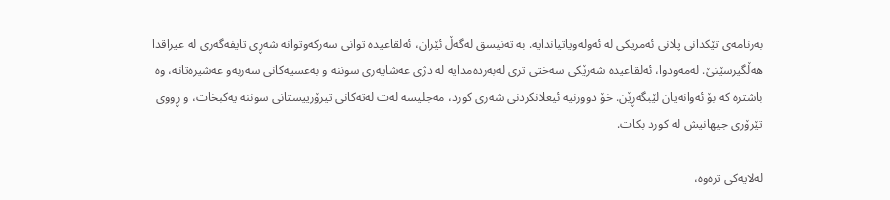به‌رنامه‌ی تێكدانی پلانی ئه‌مريكی له‌ ئه‌وله‌وياتياندايه‌. به‌ ته‌نيسق له‌گه‌ڵ ئێران، ئه‌لقاعيده‌ توانی سه‌ركه‌وتوانه‌ شه‌ڕی تايفه‌گه‌ری له‌ عيراقدا هه‌ڵگيرسێنێ. له‌مه‌ودوا، ئه‌لقاعيده‌ شه‌رێكی سه‌ختی تری له‌به‌رده‌مدايه‌ له‌ دژی عه‌شايه‌ری سوننه‌ و به‌عسيه‌كانی سه‌ربه‌و عه‌شيره‌تانه‌، وه‌ باشتره‌ كه‌ بۆ ئه‌وانه‌يان لێبگه‌ڕێن. خۆ دوورنيه‌ ئیعلانكردنی شه‌ری كورد، مه‌جليسه‌ له‌ت له‌ته‌كانی تيرۆریيستانی سوننه‌ يه‌كبخات، و ڕووی تێرۆری جيهانيش له‌ كورد بكات.

له‌لايه‌كی تره‌وه‌،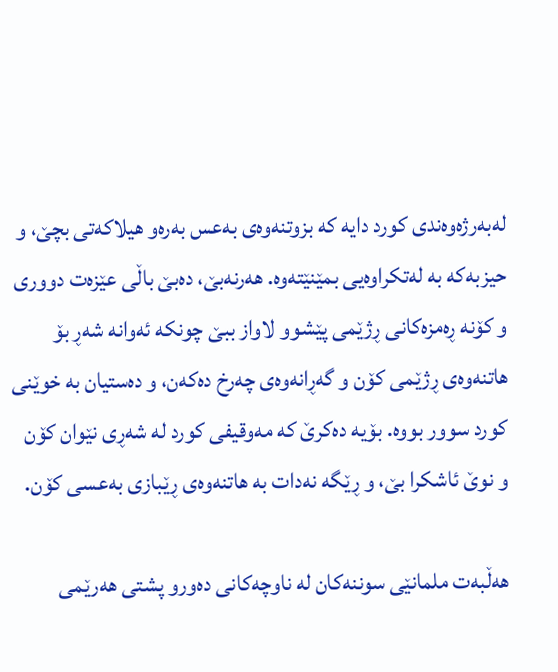له‌به‌رژه‌وه‌ندی كورد دايه‌ كه‌ بزوتنه‌وه‌ی به‌عس به‌ره‌و‌ هيلاكه‌تی بچێ، و حيزبه‌كه‌ به‌ له‌تكراوه‌يی بمێنێته‌وه‌. هه‌رنه‌بێ، ده‌بێ باڵی عێزه‌ت دووری و كۆنه‌ ڕه‌مزه‌كانی ڕژێمی پێشوو لاواز ببێ چونكه‌ ئه‌وانه‌ شه‌ڕ بۆ هاتنه‌وه‌ی ڕژێمی كۆن و گه‌ڕانه‌وه‌ی چه‌رخ ده‌كه‌ن، و ده‌ستيان به‌ خوێنی كورد سوور بووه‌. بۆيه‌ ده‌كرێ كه‌ مه‌وقيفی كورد له‌ شه‌ڕی نێوان كۆن و نوێ ئاشكرا بێ، و ڕێگه‌ نه‌دات به‌ هاتنه‌وه‌ی ڕێبازی به‌عسی كۆن.

هه‌ڵبه‌ت ملمانێی سوننه‌كان له‌ ناوچه‌كانی ده‌ورو پشتی هه‌رێمی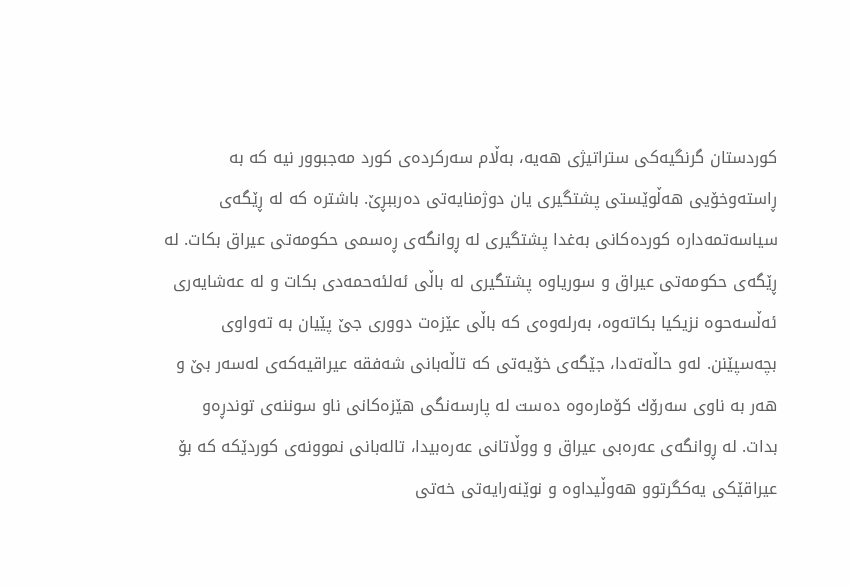كوردستان گرنگيه‌كی ستراتيژی هه‌يه، ‌به‌ڵام سه‌ركرده‌ی كورد مه‌جبوور نيه‌ كه‌ به‌ ڕاسته‌وخۆيی هه‌ڵوێستی پشتگيری يان دوژمنايه‌تی ده‌رببڕێ. باشتره‌ كه‌ له‌ ڕێگه‌ی سياسه‌تمه‌داره‌ كورده‌كانی به‌غدا پشتگيری له‌ ڕوانگه‌ی ڕه‌سمی حكومه‌تی عيراق بكات. له‌ ڕێگه‌ی حكومه‌تی عيراق و سورياوه‌ پشتگيری له‌ باڵی ئه‌لئه‌حمه‌دی بكات و له‌ عه‌شايه‌ری ئه‌ڵسه‌حوه‌ نزيكيا بكاته‌وه‌، به‌رله‌وه‌ی كه‌ باڵی عێزه‌ت دووری جێ پێيان به‌ ته‌واوی بچه‌سپێنن‌. له‌و حاڵه‌ته‌دا، جێگه‌ی خۆيه‌تی كه‌ تاڵه‌بانی شه‌فقه‌ عيراقيه‌كه‌ی له‌سه‌ر بێ و هه‌ر به‌ ناوی سه‌رۆك كۆماره‌وه‌ ده‌ست له‌ پارسه‌نگی هێزه‌كانی ناو سوننه‌ی توندڕه‌و بدات. له‌ ڕوانگه‌ی عه‌ره‌بی عيراق و ووڵاتانی عه‌ره‌بیدا، تاله‌بانی نموونه‌ی كوردێكه‌ كه‌ بۆ عيراقێكی يه‌كگرتوو هه‌وڵيداوه‌ و نوێنه‌رايه‌تی خه‌تی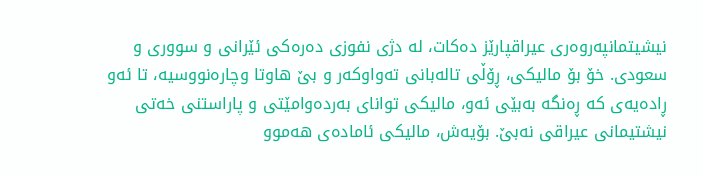نيشيتمانپه‌روه‌ری عيراقپارێز ده‌كات، له‌ دژی نفوزی ده‌ره‌كی ئێرانی و سووری و سعودی. خۆ بۆ ماليكی، ڕۆڵی تاله‌بانی ته‌واوكه‌ر و بێ هاوتا وچاره‌نووسيه‌‌، تا ئه‌و ڕاده‌يه‌ی كه‌ ڕه‌نگه‌ به‌بێی ئه‌و، ماليكی توانای به‌رده‌وامێتی و پاراستنی خه‌تی نيشتيمانی عيراقی نه‌بێ. بۆيه‌ش، ماليكی ئاماده‌ی هه‌موو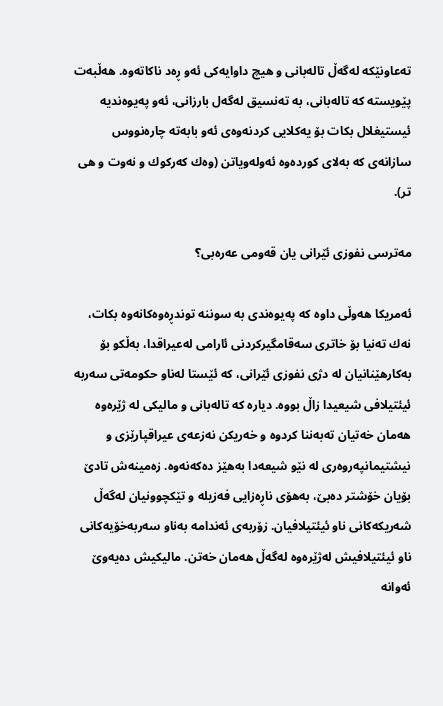ته‌عاونێكه‌ له‌گه‌ڵ تاله‌بانی و هيچ داوايه‌كی ئه‌و ڕه‌د ناكاته‌وه‌. هه‌ڵبه‌ت پێويسته‌ كه‌ تاله‌بانی، به‌ ته‌نسيق له‌گه‌ل بارزانی، ئه‌و په‌يوه‌نديه‌ ئيستيغلال بكات بۆ يه‌كلايی كردنه‌وه‌ی ئه‌و بابه‌ته‌ چاره‌نووس سازانه‌ی كه‌ به‌لای كورده‌وه‌ ئه‌وله‌وياتن (وه‌ك كه‌ركوك و نه‌وت و هی تر).

مه‌ترسی نفوزی ئێرانی يان قه‌ومی عه‌ره‌بی؟

ئه‌مريكا هه‌وڵی داوه‌ كه‌ په‌يوه‌ندی به‌ سوننه‌ توندڕه‌وه‌كانه‌وه‌ بكات، نه‌ك ته‌نيا بۆ خاتری سه‌قامگيركردنی ئارامی له‌عيراقدا، به‌ڵكو بۆ به‌كارهێنانيان له‌ دژی نفوزی ئێرانی، كه‌ ئێستا له‌ناو حكومه‌تی سه‌ربه‌ ئيئتيلافی شيعیدا زاڵ بووه‌. دياره‌ كه‌ تاله‌بانی و ماليكی له‌ ژێره‌وه‌ هه‌مان خه‌تيان ته‌به‌ننا كردوه‌ و خه‌ريكن نه‌زعه‌ی عيراقپارێزی و نيشتيمانپه‌روه‌ری له‌ نێو شيعه‌دا به‌هێز ده‌كه‌نه‌وه‌. زه‌مينه‌ش تادێ بۆيان خۆشتر ده‌بێ، به‌هۆی ناڕه‌زايی فه‌زيله‌ و تێكچوونيان له‌گه‌ڵ ‌ شه‌ريكه‌‌كانی ناو ئيئتيلافيان. زۆربه‌ی ئه‌ندامه‌ به‌ناو سه‌ربه‌خۆيه‌كانی ناو ئيئتيلافيش له‌ژێره‌وه‌ له‌گه‌ڵ هه‌مان خه‌تن. ماليكیش ده‌يه‌وێ ئه‌وانه‌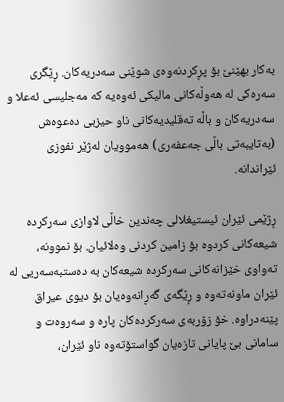به‌كار بهێنێ بۆ پڕكردنه‌وه‌ی شوێنی سه‌دريه‌كان. ڕێگری سه‌ره‌كی له‌ هه‌وڵه‌كانی ماليكی ئه‌وه‌يه‌ كه‌ مه‌جليسی ئه‌علا و سه‌دريه‌كان و باڵه‌ ته‌قليديه‌كانی ناو حيزبی ده‌عوه‌ش (به‌تايبه‌تی باڵی جه‌عفه‌ری) هه‌موويان له‌ژێر نفوزی ئێراندانه‌.

ڕژێمی ئێران ئيستيغلالی چه‌ندين خاڵی لاوازی سه‌ركرده‌ شيعه‌كانی كردوه‌ بۆ زامين كردنی وه‌لائيان. بۆ نموونه‌، ته‌واوی خێزانه‌كانی سه‌ركرده‌ شيعه‌كان به‌ ده‌ستبه‌سه‌ريی له‌ ئێران ماونه‌ته‌وه‌ و ڕێگه‌ی گه‌ڕانه‌وه‌يان بۆ ديوی عيراق پێنه‌دراوه‌. خۆ زۆربه‌ی سه‌ركرده‌كان پاره‌ و سه‌روه‌ت و سامانی بێ پايانی تازه‌يان گواستۆته‌وه‌ ناو ئێران،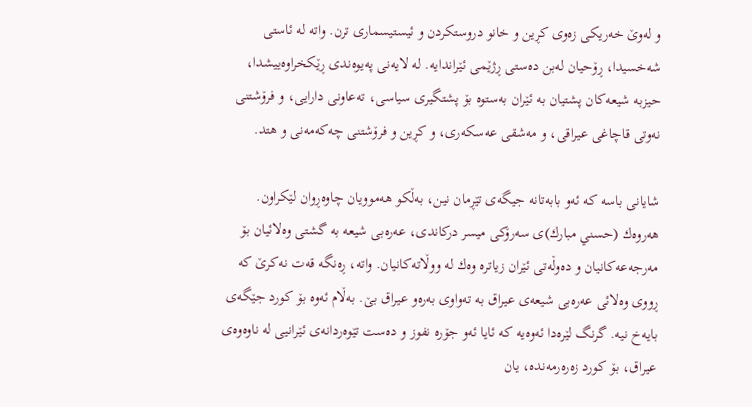و له‌وێ خه‌ريكی زه‌وی كڕين و خانو دروستكردن و ئيستيسماری ترن. واته‌ له‌ ئاستی شه‌خسيدا، ڕۆحيان له‌بن ده‌ستی ڕژێمی ئێراندايه‌. له‌ لايه‌نی په‌يوه‌ندی ڕێكخراوه‌ييشدا، حيزبه‌ شيعه‌كان پشتيان به‌ ئێران به‌ستوه‌ بۆ پشتگيری سياسی، ته‌عاونی دارايی، و فرۆشتنی نه‌وتی قاچاغی عيراقی، و مه‌شقی عه‌سكه‌ری، و كڕين و فرۆشتنی چه‌كه‌مه‌نی و هتد.

شايانی باسه‌ كه‌ ئه‌و بابه‌تانه‌ جيگه‌ی تێڕمان نين، به‌ڵكو هه‌موويان چاوه‌ڕوان لێكراون. هه‌روه‌ك (حسني مبارك)ی سه‌رۆكی ميسر دركاندی، عه‌ره‌بی شيعه‌ به‌ گشتی وه‌لائيان بۆ مه‌رجه‌عه‌كانيان و ده‌وڵه‌تی ئێران زياتره‌‌ وه‌ك له‌ ووڵاته‌كانيان. واته‌، ڕه‌نگه‌ قه‌ت نه‌كرێ كه‌ ڕووی وه‌لائی عه‌ره‌بی شيعه‌ی عيراق به‌ ته‌واوی به‌ره‌و عيراق بێ. به‌ڵام ئه‌وه‌ بۆ كورد جێگه‌ی بايه‌خ نيه‌. گرنگ لێره‌دا ئه‌وه‌يه‌ كه‌ ئايا ئه‌و جۆره‌ نفوز و‌ ده‌ست تێوه‌ردانه‌ی ئێرانيی له‌ ناوه‌وه‌ی عيراق، بۆ كورد زه‌ره‌رمه‌نده‌، يان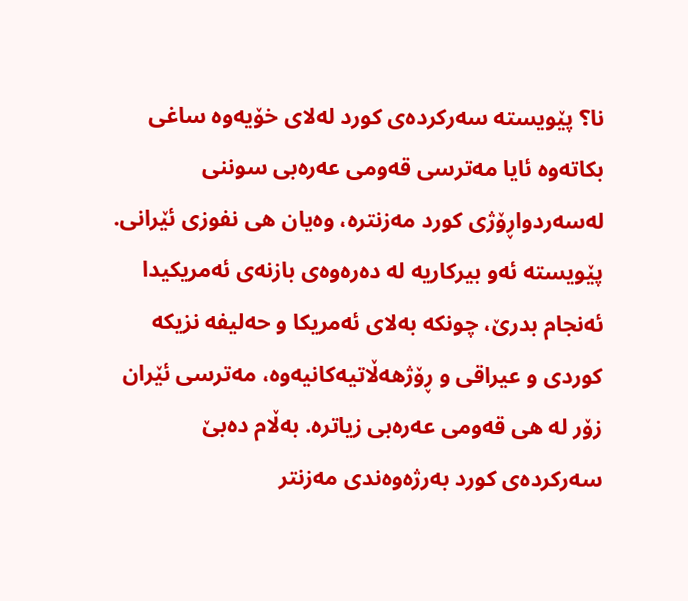نا؟ پێويسته‌ سه‌ركرده‌ی كورد له‌لای خۆيه‌وه‌ ساغی بكاته‌وه‌ ئايا مه‌ترسی قه‌ومی عه‌ره‌بی سوننی له‌سه‌ردواڕۆژی كورد مه‌زنتره، وه‌يان هی نفوزی ئێرانی. پێويسته‌ ئه‌و بيركاريه‌‌ له‌ ده‌ره‌وه‌ی بازنه‌ی ئه‌مريكيدا ئه‌نجام بدرێ، چونكه‌ به‌لای ئه‌مريكا و حه‌ليفه نزيكه‌ كوردی و عيراقی و ڕۆژهه‌ڵاتيه‌كانیه‌وه، مه‌ترسی ئێران زۆر له‌ هی قه‌ومی عه‌ره‌بی زياتره‌. به‌ڵام ده‌بێ سه‌ركرده‌ی كورد به‌رژه‌وه‌ندی مه‌زنتر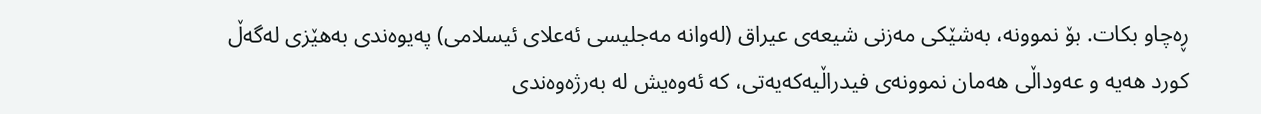ڕه‌چاو بكات. بۆ نموونه‌، به‌شێكی مه‌زنی شيعه‌ی عيراق (له‌وانه‌ مه‌جليسی ئه‌علای ئيسلامی) په‌يوه‌ندی به‌هێزی له‌گه‌ڵ كورد هه‌يه‌ و عه‌وداڵی هه‌مان نموونه‌ی فيدراڵیه‌كه‌يه‌تی، كه‌ ئه‌وه‌يش له‌ به‌رژه‌وه‌ندی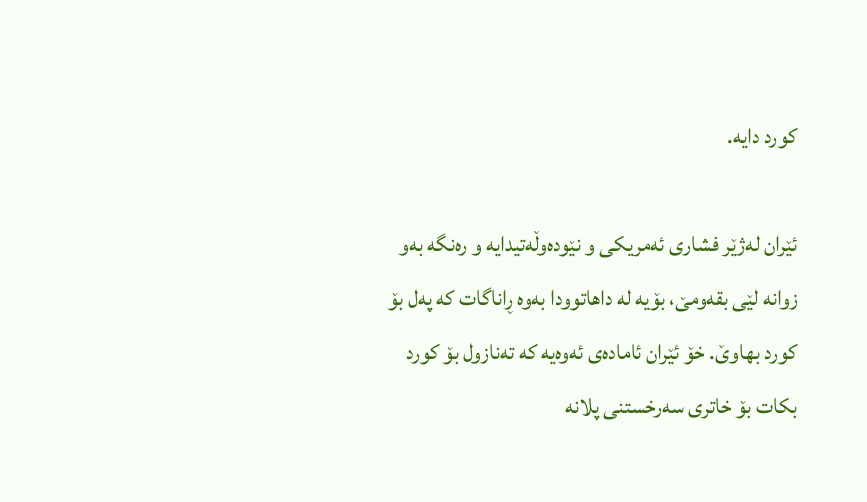كورد دايه‌‌.

ئێران له‌ژێر فشاری ئه‌مريكی و نێوده‌وڵه‌تيدايه‌ و ره‌نگه‌ به‌و زوانه‌ لێی بقه‌ومێ، بۆيه‌ له‌ داهاتوودا به‌وه‌ ڕاناگات كه‌ په‌ل بۆ كورد بهاوێ. خۆ ئێران ئاماده‌ی ئه‌وه‌يه‌ كه‌ ته‌نازول بۆ كورد بكات بۆ خاتری سه‌رخستنی پلانه‌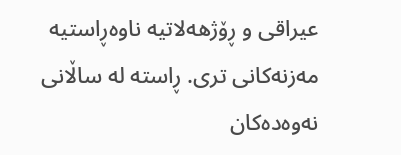عيراقی و ڕۆژهه‌لاتيه‌ ناوه‌ڕاستيه‌ مه‌زنه‌كانی تری. ڕاسته‌ له‌ ساڵانی نه‌وه‌ده‌كان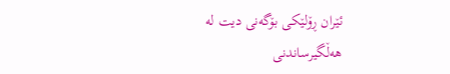ئێران ڕۆلێكی بۆگه‌نی ديت له‌ هه‌ڵگيرساندنی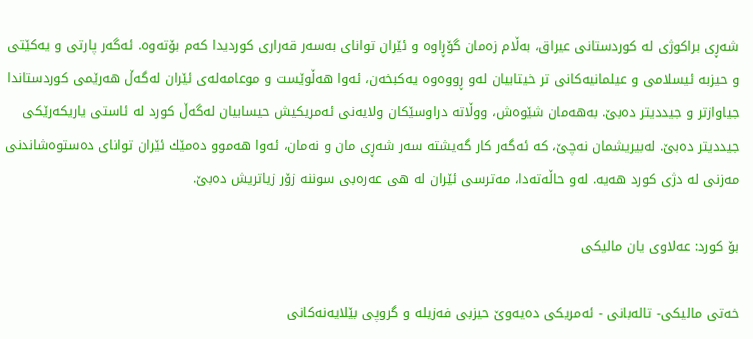شه‌ڕی براكوژی له‌ كوردستانی عيراق، به‌ڵام زه‌مان گۆڕاوه‌ و ئێران توانا‌ی به‌سه‌ر قه‌راری كورديدا كه‌م بۆته‌وه‌. ئه‌گه‌ر پارتی و يه‌كێتی و حيزبه‌ ئيسلامی و عيلمانيه‌كانی تر خيتابيان له‌و ڕووه‌وه‌ يه‌كبخه‌ن، ئه‌وا هه‌ڵوێست و موعامه‌له‌ی ئێران له‌گه‌ڵ هه‌رێمی كوردستاندا جياوازتر و جيدديتر ده‌بێ. به‌هه‌مان شێوه‌ش، ووڵاته‌ دراوسێكان ولايه‌نی ئه‌مريكيش حيسابيان له‌گه‌ڵ كورد له‌ ئاستی ياريكه‌رێكی جيدديتر ده‌بێ. له‌بيريشمان نه‌چێ، كه‌ ئه‌گه‌ر كار گه‌يشته‌ سه‌ر شه‌ڕی مان و نه‌مان، ئه‌وا هه‌موو ده‌مێك ئێران توانای ده‌ستوه‌شاندنی مه‌زنی له‌ دژی كورد هه‌يه‌. له‌و حاڵه‌ته‌دا، مه‌ترسی ئێران له‌ هی عه‌ره‌بی سوننه زۆر زياتريش ده‌بێ.

بۆ كورد: عه‌لاوی يان ماليكی

خه‌تی ماليكی- تاله‌بانی - ئه‌مريكی ده‌يه‌وێ حيزبی فه‌زيله‌ و گروپی بێلايه‌نه‌كانی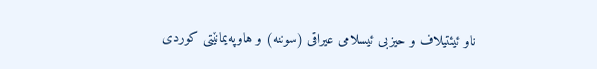ناو ئيئتيلاف و حيزبی ئيسلامی عيراقی (سوننه‌) و هاوپه‌يمانێتی كوردی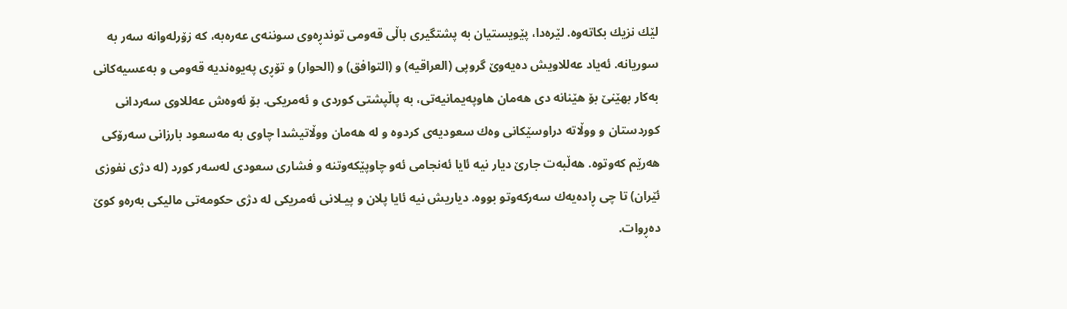لێك نزيك بكاته‌وه‌. لێره‌دا، پێويستيان به‌ پشتگيری باڵی قه‌ومی توندڕه‌وی سوننه‌ی عه‌ره‌به‌، كه‌ زۆرله‌وانه‌ سه‌ر به‌ سوريانه‌. ئه‌ياد عه‌للاويش ده‌يه‌وێ گروپی (العراقيه) و (التوافق) و (الحوار) و تۆڕی په‌يوه‌نديه‌ قه‌ومی و به‌عسيه‌كانی به‌كار بهێنێ بۆ هێنانه‌ دی هه‌مان هاوپه‌يمانيه‌تی، به‌ پاڵپشتی كوردی و ئه‌مريكی. بۆ ئه‌وه‌ش عه‌للاوی سه‌ردانی كوردستان و ووڵاته‌ دراوسێكانی وه‌ك سعوديه‌ی كردوه‌ و له‌ هه‌مان ووڵاتيشدا چاوی به‌ مه‌سعود بارزانی سه‌رۆكی هه‌رێم كه‌وتوه‌. هه‌ڵبه‌ت جارێ ديار نيه‌ ئايا ئه‌نجامی ئه‌و چاوپێكه‌وتنه‌ و فشاری سعودی له‌سه‌ر كورد (له‌ دژی نفوزی ئێران) تا چی ڕاده‌يه‌ك سه‌ركه‌وتو بووه‌. دياريش نيه‌ ئايا پلان و پيـلانی ئه‌مريكی له‌ دژی حكومه‌تی ماليكی به‌ره‌و كوێ ده‌ڕوات.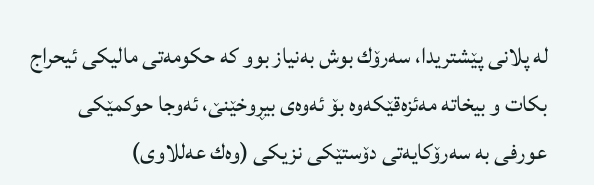له‌ پلانی پێشتریدا، سه‌رۆك بوش به‌نياز بوو كه‌ حكومه‌تی ماليكی ئيحراج بكات و بيخاته‌ مه‌ئزه‌قێكه‌وه‌ بۆ ئه‌وه‌ی بيڕوخێنێ، ئه‌وجا حوكمێكی عورفی به‌ سه‌رۆكايه‌تی دۆستێكی نزيكی (وه‌ك عه‌للاوی)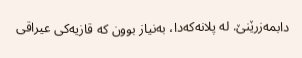دابمه‌زرێنێ. له‌ پلانه‌كه‌دا، به‌نياز بوون‌ كه‌ قازيه‌كی عيراقی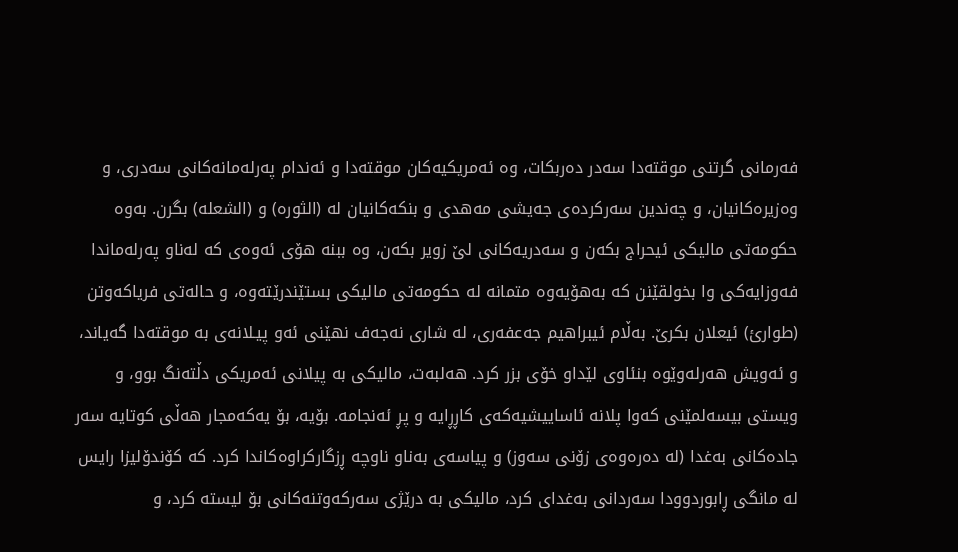فه‌رمانی گرتنی موقته‌دا سه‌در ده‌ربكات، وه‌ ئه‌مريكيه‌كان موقته‌دا و ئه‌ندام په‌رله‌مانه‌كانی سه‌دری، و وه‌زيره‌كانیان، و چه‌ندين سه‌ركرده‌ی جه‌يشی مه‌هدی و بنكه‌كانيان له‌ (الثوره‌) و (الشعله‌) بگرن. به‌وه‌ حكومه‌تی ماليكی ئيحراج بكه‌ن و سه‌دريه‌كانی لێ زوير بكه‌ن، وه‌ ببنه‌ هۆی ئه‌وه‌ی كه‌ له‌ناو په‌رله‌ماندا فه‌وزايه‌كی وا بخولقێنن كه‌ به‌هۆيه‌وه‌ متمانه‌ له‌ حكومه‌تی ماليكی بستێندرێته‌وه‌، و حاله‌تی فرياكه‌وتن (طوارئ) ئيعلان بكرێ. به‌ڵام ئيبراهيم جه‌عفه‌ری، له‌ شاری نه‌جه‌ف نهێنی ئه‌و پيـلانه‌ی به موقته‌دا گه‌ياند، و ئه‌ويش هه‌رله‌وێوه‌ بنئاوی لێداو خۆی بزر كرد. هه‌لبه‌ت، ماليكی به‌ پيلانی ئه‌مريكی دڵته‌نگ بوو، و‌ ويستی بيسه‌لمێنی كه‌وا پلانه‌ ئاساييشيه‌كه‌ی كاڕڕايه‌ و پڕ ئه‌نجامه‌. بۆيه‌، بۆ يه‌كه‌مجار هه‌ڵی كوتايه‌ سه‌ر جاده‌كانی به‌غدا (له‌ ده‌ره‌وه‌ی زۆنی سه‌وز) و پياسه‌ی به‌ناو ناوچه‌ ڕزگاركراوه‌كاندا كرد. كه‌ كۆندۆليزا رايس له‌ مانگی ڕابوردوودا سه‌ردانی به‌غدای كرد، ماليكی به‌ درێژی سه‌ركه‌وتنه‌كانی بۆ ليسته‌ كرد، و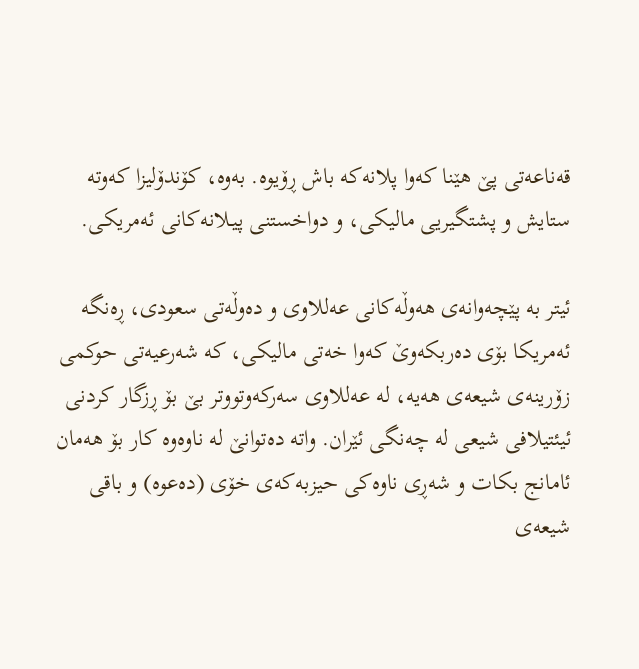قه‌ناعه‌تی پێ هێنا كه‌وا پلانه‌كه‌ باش ڕۆيوه‌. به‌وه‌، كۆندۆليزا كه‌وته‌ ستايش و پشتگيريی ماليكی، و دواخستنی پيـلانه‌كانی ئه‌مريكی.

ئيتر به‌ پێچه‌وانه‌ی هه‌وڵه‌كانی عه‌للاوی و ده‌وڵه‌تی سعودی، ڕه‌نگه‌ ئه‌مريكا بۆی ده‌ربكه‌وێ كه‌وا خه‌تی ماليكی، كه‌ شه‌رعيه‌تی حوكمی زۆرينه‌ی شيعه‌ی هه‌يه‌، له‌ عه‌للاوی سه‌ركه‌وتووتر بێ بۆ ڕزگار كردنی ئيئتيلافی شيعی له‌ چه‌نگی ئێران. واته‌ ده‌توانێ له‌ ناوه‌وه‌ كار بۆ هه‌مان ئامانج بكات و شه‌ڕی ناوه‌كی حيزبه‌كه‌ی خۆی (ده‌عوه‌) و باقی شيعه‌ی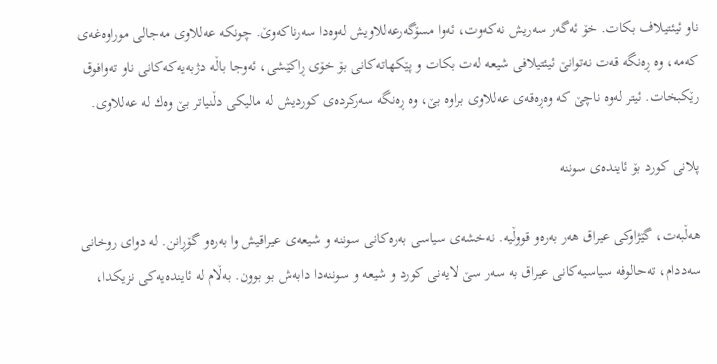ناو ئيئتيلاف بكات. خۆ ئه‌گه‌ر سه‌ريش نه‌كه‌وت، ئه‌وا مسۆگه‌رعه‌للاويش له‌وه‌دا سه‌رناكه‌وێ. چونكه‌ عه‌للاوی مه‌جالی موراوه‌غه‌ی كه‌مه‌، وه‌ ڕه‌نگه‌ قه‌ت نه‌توانێ ئيئتيلافی شيعه‌ له‌ت بكات و پێكهاته‌كانی بۆ خۆی ڕاكێشی، ئه‌وجا باڵه‌ دژبه‌يه‌كه‌كانی ناو ته‌وافوق رێكبخات. ئيتر له‌وه‌ ناچێ كه‌ وه‌ڕه‌قه‌ی عه‌للاوی براوه‌ بێ، وه‌ ڕه‌نگه‌ سه‌ركرده‌ی كوردیش له‌ ماليكی دڵنياتر بێ وه‌ك له عه‌للاوی.

پلانی كورد بۆ ئاينده‌ی سوننه‌

هه‌ڵبه‌ت، گێژاوكی عيراق هه‌ر به‌ره‌و قووڵیه‌. نه‌خشه‌ی سياسی به‌ره‌كانی سوننه‌ و شيعه‌ی عيراقيش وا به‌ره‌و گۆڕانن‌. له‌ دوای روخانی سه‌ددام، ته‌حالوفه‌ سياسيه‌كانی عيراق به‌ سه‌ر‌ سێ لايه‌نی كورد و شيعه‌ و سوننه‌دا دابه‌ش بو بوون. به‌ڵام له‌ ئاينده‌يه‌كی نزيكدا،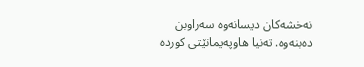نه‌خشه‌كان‌ ديسانه‌وه‌ سه‌راوبن ده‌بنه‌وه‌. ته‌نيا هاوپه‌يمانێتی كورده‌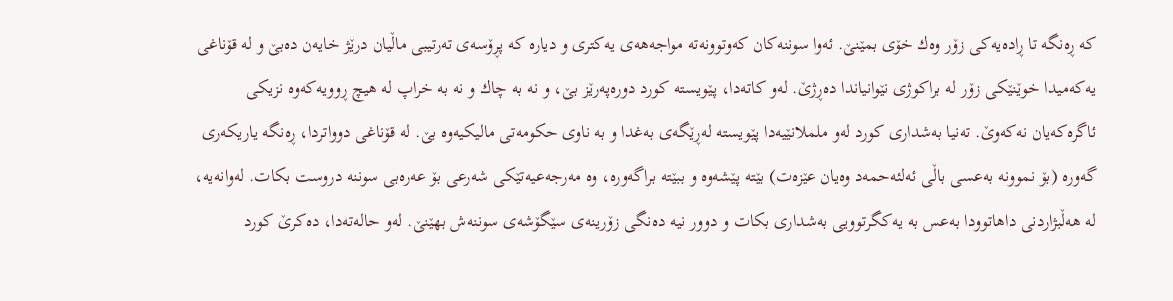كه‌ ڕه‌نگه‌ تا ڕاده‌يه‌كی زۆر وه‌ك خۆی بمێنێ. ئه‌وا سوننه‌كان كه‌وتوونه‌ته‌ مواجه‌هه‌ی يه‌كتری و دياره كه‌ پڕۆسه‌‌ی ته‌رتيبی ماڵيان درێژ خايه‌ن ده‌بێ و له‌ قۆناغی يه‌كه‌ميدا خوێنێكی زۆر له‌ براكوژی نێوانياندا ده‌ڕژێ. له‌و كاته‌دا، پێويسته‌ كورد دوره‌په‌رێز بێ، و نه ‌به‌ چاك و نه‌ به‌ خراپ له هيچ ڕوويه‌كه‌وه‌ نزيكی ئاگره‌كه‌يان نه‌كه‌وێ. ته‌نيا به‌شداری كورد له‌و ململانێيه‌دا پێويسته‌ له‌ڕێگه‌ی به‌غدا و به‌ ناوی حكومه‌تی ماليكيه‌وه‌ بێ. له‌ قۆناغی دوواتردا، ڕ‌‌ه‌نگه‌ ياريكه‌ری گه‌وره‌ (بۆ نموونه‌ به‌عسی باڵی ئه‌لئه‌حمه‌د وه‌يان عێزه‌ت) بێته‌ پێشه‌وه‌ و ببێته‌ براگه‌وره‌، وه‌ مه‌رجه‌عيه‌تێكی شه‌رعی بۆ عه‌ره‌بی سوننه‌ دروست بكات. له‌وانه‌يه‌، له‌ هه‌ڵبژاردنی داهاتوودا به‌عس به‌ يه‌كگرتوويی به‌شداری بكات و دوور نيه‌ ده‌نگی زۆرينه‌ی سێگۆشه‌ی سوننه‌ش بهێنێ. له‌و حاله‌ته‌دا، ده‌كرێ كورد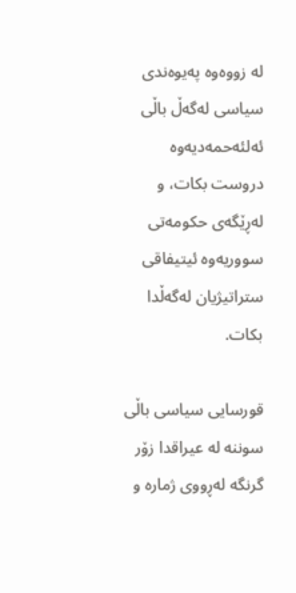له‌ زووه‌وه‌ په‌يوه‌ندی سياسی له‌گه‌ڵ باڵی ئه‌لئه‌حمه‌ديه‌وه‌ دروست بكات، و له‌ڕێگه‌ی حكومه‌تی سووریه‌وه ئيتيفاقی ستراتيژيان له‌گه‌ڵدا بكات‌‌.

قورسايی سياسی باڵی سوننه‌ له‌ عيراقدا زۆر گرنگه له‌ڕووی ژماره‌ و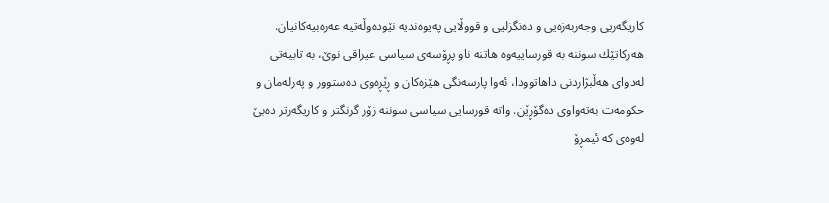كاريگه‌ريی و‌جه‌ربه‌زه‌يی و ده‌نگزليی و قووڵايی‌ په‌يوه‌نديه‌ نێوده‌وڵه‌تیه‌‌ عه‌ره‌بيه‌كانيان. هه‌ركاتێك سوننه‌ به‌ قورساييه‌وه‌ هاتنه‌ ناو پڕۆسه‌ی سياسی عيراقی نوێ، به‌ تابيه‌تی له‌دوای هه‌ڵبژاردنی داهاتوودا، ئه‌وا پارسه‌نگی هێزه‌كان و ڕێڕه‌وی ده‌ستوور و په‌رله‌مان و حكومه‌ت به‌ته‌واوی ده‌گۆڕێن. واته‌ قورسايی سياسی سوننه‌ زۆر گرنگتر و كاريگه‌رتر ده‌بێ‌ له‌وه‌ی كه‌ ئيمڕۆ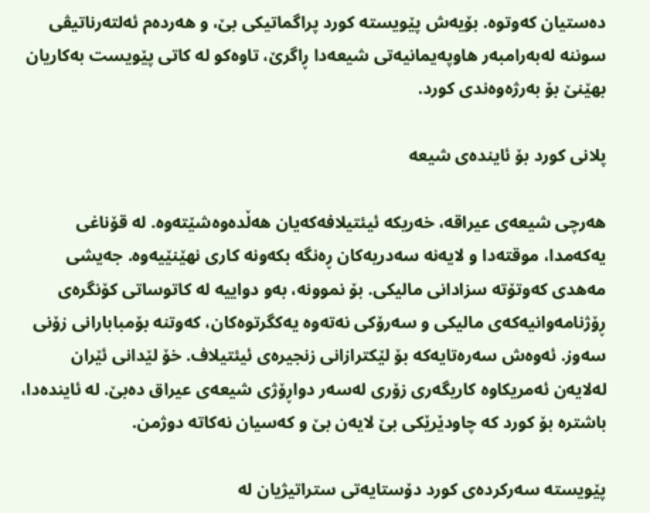ده‌ستيان كه‌وتوه‌. بۆيه‌ش پێويسته‌ كورد پراگماتيكی بێ، و هه‌رده‌م ئه‌لته‌رناتيڤی سوننه‌ له‌به‌رامبه‌ر هاوپه‌يمانيه‌تی شيعه‌دا ڕاگرێ، تاوه‌كو له‌ كاتی پێويست به‌كاريان بهێنێ بۆ به‌رژه‌وه‌ندی كورد.

پلانی كورد بۆ ئاينده‌ی شيعه‌

هه‌رچی شيعه‌ی عيراقه‌، خه‌ريكه‌ ئيئتيلافه‌كه‌يان هه‌ڵده‌وه‌شێته‌وه‌. له‌ قۆناغی يه‌كه‌مدا، موقته‌دا و لايه‌نه‌ سه‌دريه‌كان ڕه‌نگه‌ بكه‌ونه‌ كاری نهێنێيه‌وه. جه‌يشی مه‌هدی كه‌وتۆته‌ سزادانی ماليكی. بۆ نموونه‌، به‌و دواييه‌ له‌ كاتوساتی كۆنگره‌ی ڕۆژنامه‌وانیه‌كه‌ی ماليكی و سه‌رۆكی نه‌ته‌وه‌ يه‌كگرتوه‌كان، كه‌وتنه‌ بۆمبابارانی زۆنی سه‌وز. ئه‌وه‌ش سه‌ره‌تایه‌كه‌ بۆ لێكترازانی زنجيره‌ی ئيئتيلاف‌. خۆ لێدانی ئێران له‌لايه‌ن ئه‌مريكاوه‌ كاريگه‌ری زۆری له‌سه‌ر دواڕۆژی شيعه‌ی عيراق ده‌بێ. له‌ ئاينده‌دا، باشتره‌ بۆ كورد كه‌ چاودێرێكی بێ لايه‌ن بێ و كه‌سيان نه‌كاته‌‌ دوژمن.

پێويسته‌ سه‌ركرده‌ی كورد دۆستايه‌تی ستراتيژیان له‌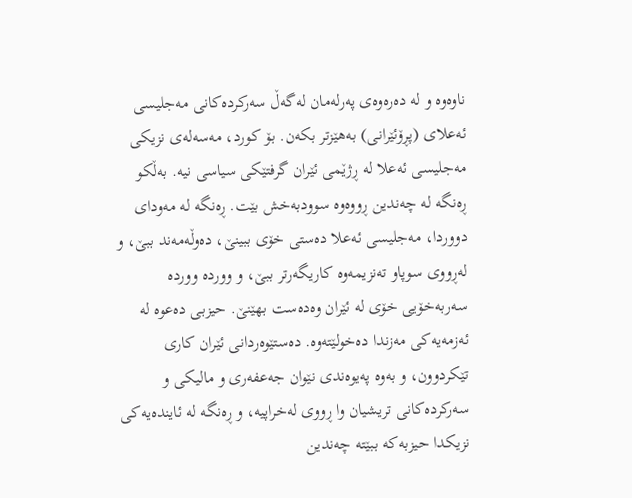ناوه‌وه‌ و له‌ ده‌ره‌وه‌ی په‌رله‌مان له‌گه‌ڵ سه‌ركرده‌كانی مه‌جليسی ئه‌علای (پڕۆئێرانی) به‌هێزتر بكه‌ن. بۆ كورد، مه‌سه‌له‌ی نزيكی مه‌جليسی ئه‌علا له‌ ڕژێمی ئێران گرفتێكی سياسی نيه‌. به‌ڵكو ڕه‌نگه‌ له‌ چه‌ندين‌ ڕووه‌وه‌ سوودبه‌خش بێت. ڕه‌نگه‌ له‌ مه‌ودای دووردا، مه‌جليسی ئه‌علا ده‌ستی خۆی ببينێ، ده‌وڵه‌مه‌ند ببێ، و له‌ڕووی سوپاو ته‌نزيمه‌وه‌ كاريگه‌رتر ببێ، و وورده‌ وورده‌ سه‌ربه‌خۆيی خۆی له‌ ئێران وه‌ده‌ست بهێنێ. حيزبی ده‌عوه‌ له‌ ئه‌زمه‌يه‌كی مه‌زندا ده‌خولێته‌وه‌. ده‌ستێوه‌ردانی ئێران كاری تێكردوون، و به‌وه‌ په‌يوه‌ندی نێوان جه‌عفه‌ری و ماليكی و سه‌ركرده‌كانی تريشيان وا ڕووی له‌خراپيه‌، و ڕه‌نگه‌ له‌ ئاينده‌يه‌كی نزيكدا حيزبه‌كه‌ ببێته‌ چه‌ندين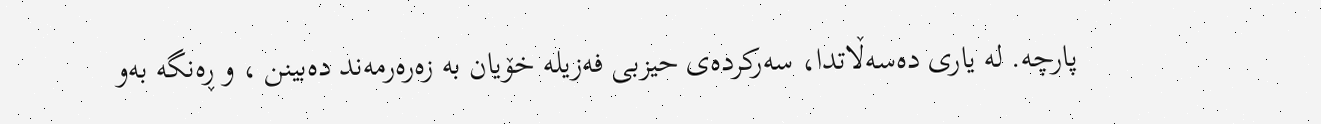پارچه‌. له‌ ياری ده‌سه‌ڵاتدا، سه‌ركرده‌ی حيزبی فه‌زيله‌ خۆیان به‌ زه‌ره‌رمه‌ند ده‌بينن ، و ڕه‌نگه‌ به‌و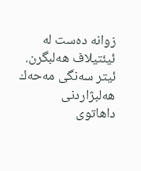زوانه‌ ده‌ست له‌ ئيئتيلاف هه‌لبگرن. ئيتر سه‌نگی مه‌حه‌ك هه‌لبژاردنی داهاتوی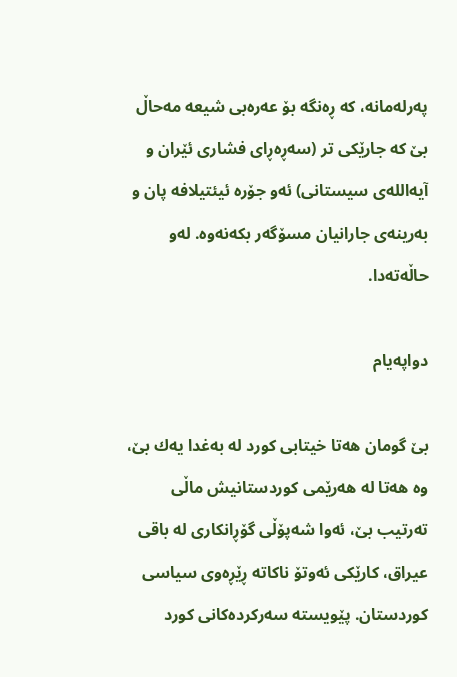په‌رله‌مانه،‌ كه‌ ڕه‌نگه‌ بۆ عه‌ره‌بی شيعه‌ مه‌حاڵ بێ كه‌ جارێكی تر (سه‌ڕه‌ڕای فشاری ئێران و آيه‌الله‌‌ی سيستانی‌) ئه‌و جۆره‌ ئيئتيلافه‌ پان و به‌رينه‌ی جارانيان مسۆگه‌ر بكه‌نه‌‌وه‌. له‌و حاڵه‌ته‌دا.

دواپه‌يام

بێ گومان هه‌تا خيتابی كورد له‌ به‌غدا يه‌ك بێ، وه‌ هه‌تا له‌ هه‌رێمی كوردستانيش ماڵی ته‌رتيب بێ، ئه‌وا شه‌پۆڵی گۆڕانكاری له‌ باقی عيراق، كارێكی ئه‌وتۆ ناكاته‌ ڕێڕه‌وی سياسی كوردستان. پێويسته‌ سه‌ركرده‌كانی كورد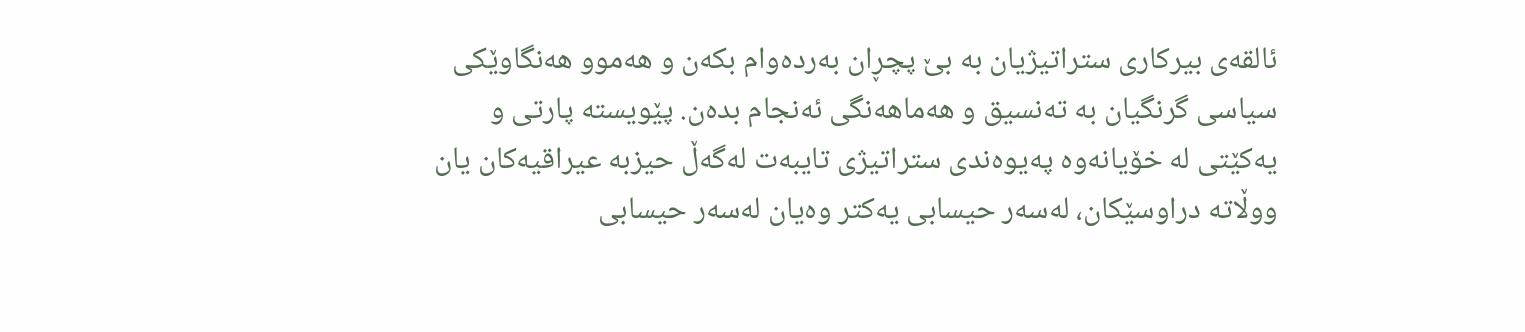ئالقه‌ی بيركاری ستراتيژیان به‌ بێ پچڕان به‌رده‌وام بكه‌ن و هه‌موو هه‌نگاوێكی سياسی گرنگيان به‌ ته‌نسيق و هه‌ماهه‌نگی ئه‌نجام بده‌ن. پێويسته‌ پارتی و يه‌كێتی له‌ خۆيانه‌‌وه‌ په‌يوه‌ندی ستراتيژی تايبه‌ت له‌گه‌ڵ حيزبه‌ عيراقيه‌كان يان ووڵاته‌ دراوسێكان، له‌سه‌ر حيسابی يه‌كتر وه‌يان له‌سه‌ر حيسابی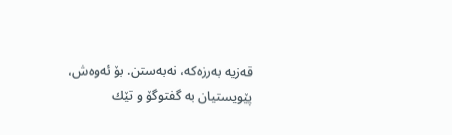قه‌زيه‌ به‌رزه‌كه،‌ نه‌به‌ستن. بۆ ئه‌وه‌ش، پێويستيان به‌ گفتوگۆ و تێك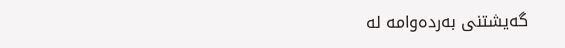گه‌يشتنی به‌رده‌وامه له‌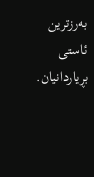به‌رزترين ئاستی بڕياردانيان.